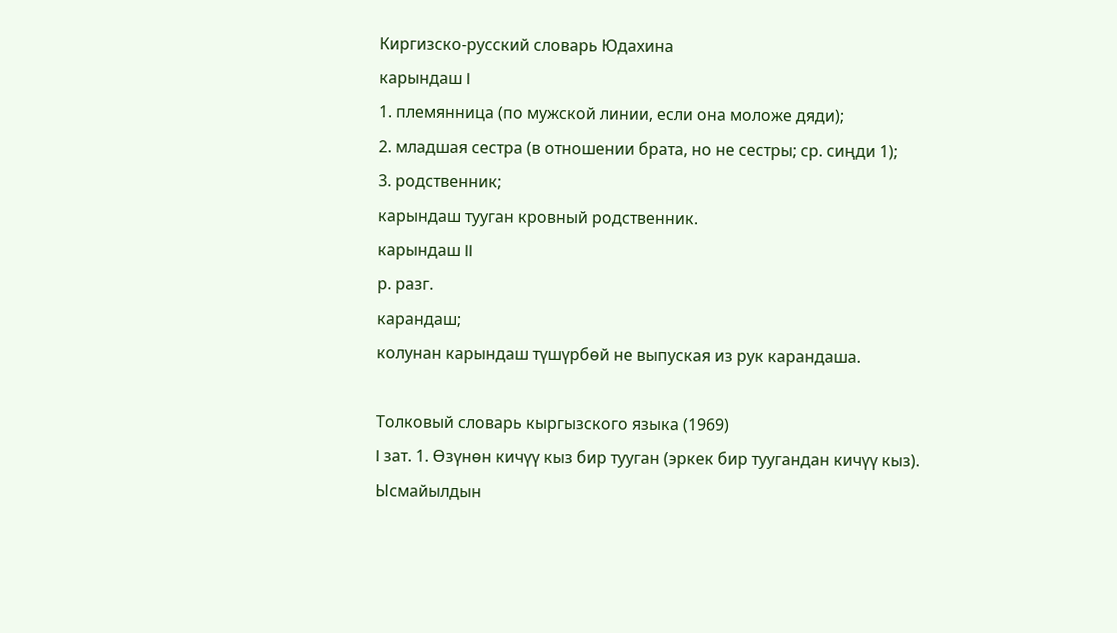Киргизско-русский словарь Юдахина
карындаш I
1. племянница (по мужской линии, если она моложе дяди);
2. младшая сестра (в отношении брата, но не сестры; ср. сиңди 1);
3. родственник;
карындаш тууган кровный родственник.
карындаш II
р. разг.
карандаш;
колунан карындаш түшүрбөй не выпуская из рук карандаша.

Толковый словарь кыргызского языка (1969)
I зат. 1. Өзүнөн кичүү кыз бир тууган (эркек бир туугандан кичүү кыз). Ысмайылдын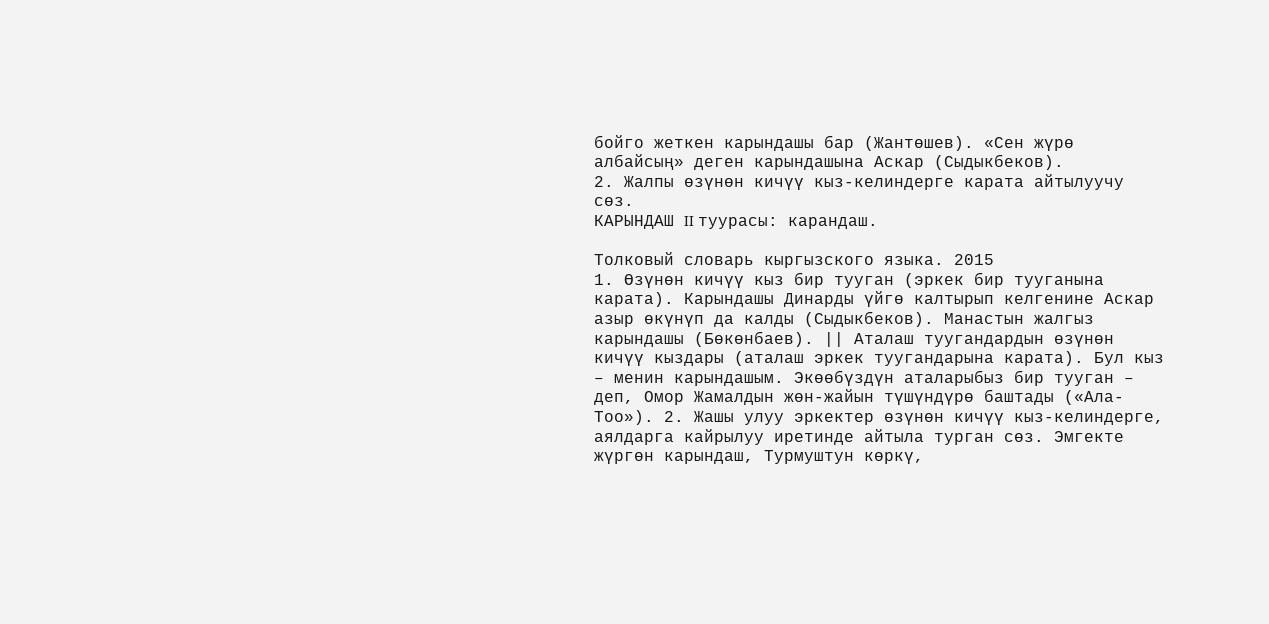бойго жеткен карындашы бар (Жантөшев). «Сен жүрө албайсың» деген карындашына Аскар (Сыдыкбеков).
2. Жалпы өзүнөн кичүү кыз-келиндерге карата айтылуучу сөз.
КАРЫНДАШ II туурасы: карандаш.

Толковый словарь кыргызского языка. 2015
1. Өзүнөн кичүү кыз бир тууган (эркек бир тууганына карата). Карындашы Динарды үйгө калтырып келгенине Аскар азыр өкүнүп да калды (Сыдыкбеков). Манастын жалгыз карындашы (Бөкөнбаев). || Аталаш туугандардын өзүнөн кичүү кыздары (аталаш эркек туугандарына карата). Бул кыз – менин карындашым. Экөөбүздүн аталарыбыз бир тууган – деп, Омор Жамалдын жөн-жайын түшүндүрө баштады («Ала-Тоо»). 2. Жашы улуу эркектер өзүнөн кичүү кыз-келиндерге, аялдарга кайрылуу иретинде айтыла турган сөз. Эмгекте жүргөн карындаш, Турмуштун көркү,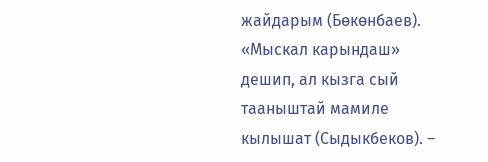жайдарым (Бөкөнбаев). «Мыскал карындаш» дешип, ал кызга сый тааныштай мамиле кылышат (Сыдыкбеков). –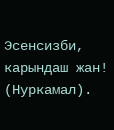Эсенсизби, карындаш жан! (Нуркамал).